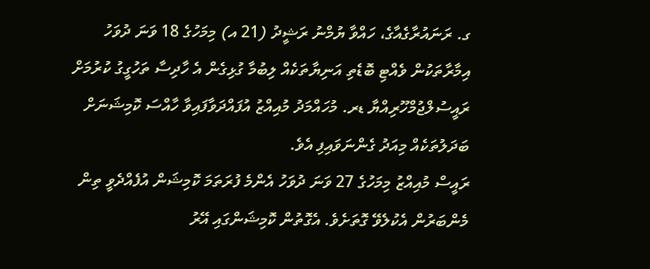ގ. ރަނައުރާގެއާގެ، ހައްވާ ޔުމްނު ރަޝީދު (21 އ) މިމަހުގެ 18 ވަނަ ދުވަހު އިމާރާތަކުން ވެއްޓި ބޮޑެތި އަނިޔާތަކެއް ލިބުމާ ގުޅިގެން އެ ހާދިސާ ތަހުގީގު ކުރުމަށް ރައީސުލްޖުމްހޫރިއްޔާ ޑރ. މުހައްމަދު މުއިއްޒު އުފައްދަވާފައިވާ ހާއްސަ ކޮމިޝަނަށް ބަދަލުތަކެއް މިއަދު ގެންނަވައިފި އެވެ.
ރައީސް މުއިއްޒު މިމަހުގެ 27 ވަނަ ދުވަހު އެންމެ ފުރަތަމަ ކޮމިޝަން އުފެއްދެވީ ތިން މެންބަރުން އެކުލެވޭ ގޮތަށެވެ. އެގޮތުން ކޮމިޝަންގައި އޭރު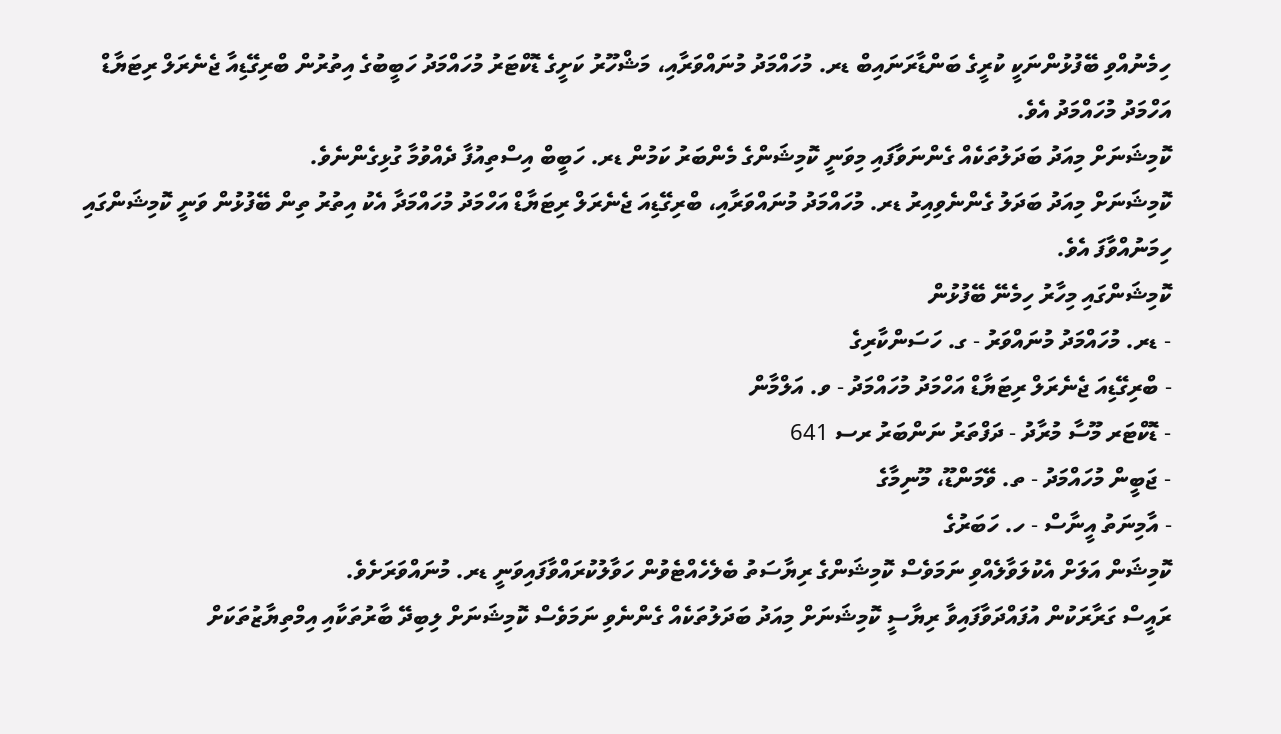ހިމެނުއްވި ބޭފުޅުންނަކީ ކުރީގެ ބަންޑާރަނައިބް ޑރ. މުހައްމަދު މުނައްވަރާއި، މަޝްހޫރު ކަށީގެ ޑޮކްޓަރު މުހައްމަދު ހަބީބުގެ އިތުރުން ބްރިގޭޑިއާ ޖެނެރަލް ރިޓަޔާޑް އަހްމަދު މުހައްމަދު އެވެ.
ކޮމިޝަނަށް މިއަދު ބަދަލުތަކެއް ގެންނަވާފައި މިވަނީ ކޮމިޝަންގެ މެންބަރު ކަމުން ޑރ. ހަބީބް އިސްތިއުފާ ދެއްވުމާ ގުޅިގެންނެވެ.
ކޮމިޝަނަށް މިއަދު ބަދަލު ގެންނެވިއިރު ޑރ. މުހައްމަދު މުނައްވަރާއި، ބްރިގޭޑިއަ ޖެނެރަލް ރިޓަޔާޑް އަހްމަދު މުހައްމަދާ އެކު އިތުރު ތިން ބޭފުޅުން ވަނީ ކޮމިޝަންގައި ހިމަނުއްވާފަ އެވެ.
ކޮމިޝަންގައި މިހާރު ހިމެނޭ ބޭފުޅުން
- ޑރ. މުހައްމަދު މުނައްވަރު - ގ. ހަސަންކާރިގެ
- ބްރިގޭޑިއަ ޖެނެރަލް ރިޓަޔާޑް އަހްމަދު މުހައްމަދު - ވ. އަލްމާން
- ޑޮކްޓަރ މޫސާ މުރާދު - ދަފްތަރު ނަންބަރު ރސ 641
- ޖަބީން މުހައްމަދު - ތ. ވޭމަންޑޫ، މޫނިމާގެ
- އާމިނަތު އީނާސް - ހ. ހަބަރުގެ
ކޮމިޝަން އަލަށް އެކުލަވާލެއްވި ނަމަވެސް ކޮމިޝަންގެ ރިޔާސަތު ބެލެހެއްޓެވުން ހަވާލުކުރައްވާފައިވަނީ ޑރ. މުނައްވަރަށެވެ.
ރައީސް ގަރާރަކުން އުފައްދަވާފައިވާ ރިޔާސީ ކޮމިޝަނަށް މިއަދު ބަދަލުތަކެއް ގެންނެވި ނަމަވެސް ކޮމިޝަނަށް ލިބިދޭ ބާރުތަކާއި އިމްތިޔާޒުތަކަށް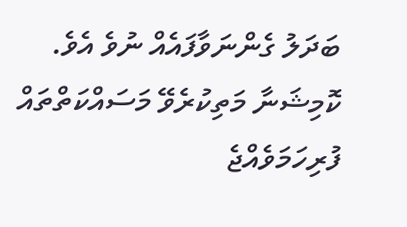ބަދަލު ގެންނަވާފައެއް ނުވެ އެވެ. ކޮމިޝަނާ މަތިކުރެވޭ މަސައްކަތްތައް ފުރިހަމަވެއްޖެ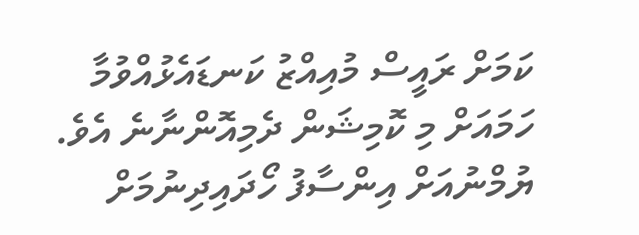ކަމަށް ރައީސް މުއިއްޒު ކަނޑައެޅުއްވުމާ ހަމައަށް މި ކޮމިޝަން ދެމިއޮންނާނެ އެވެ.
ޔުމްނުއަށް އިންސާފު ހޯދައިދިނުމަށް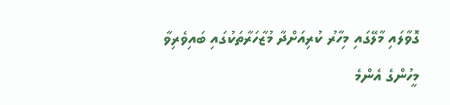ގޮވާލައި މާލޭގައި މިހާރު ކުރިއަށްދާ މުޒާހަރާތަކުގައި ބައިވެރިވާ މީހުންގެ އެންމެ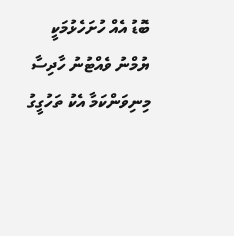ބޮޑު އެއް ހުށަހެޅުމަކީ ޔުމްނު ވެއްޓުނު ހާދިސާ މިނިވަންކަމާ އެކު ތަހުގީގު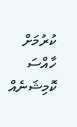ކުރުމަށް ހާއްސަ ކޮމިޝަނެއް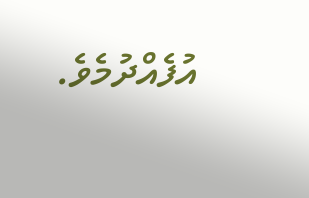އުފެއްދުމެވެ.